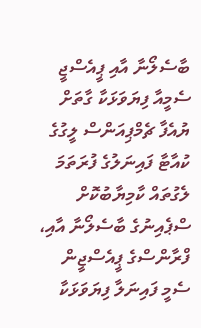ބާސެލޯނާ އާއި ޕީއެސްޖީ ސެމީއާ ފިޔަވަޅަކާ ގާތަށް
ޔުއެފާ ޗެމްޕިއަންސް ލީގުގެ ކުއާޓާ ފައިނަލުގެ ފުރަތަމަ ލެގުތައް ކާމިޔާބުކޮށް ސްޕެއިނުގެ ބާސެލޯނާ އާއި، ފްރާންސްގެ ޕީއެސްޖީން ސެމީ ފައިނަލާ ފިޔަވަޅަކާ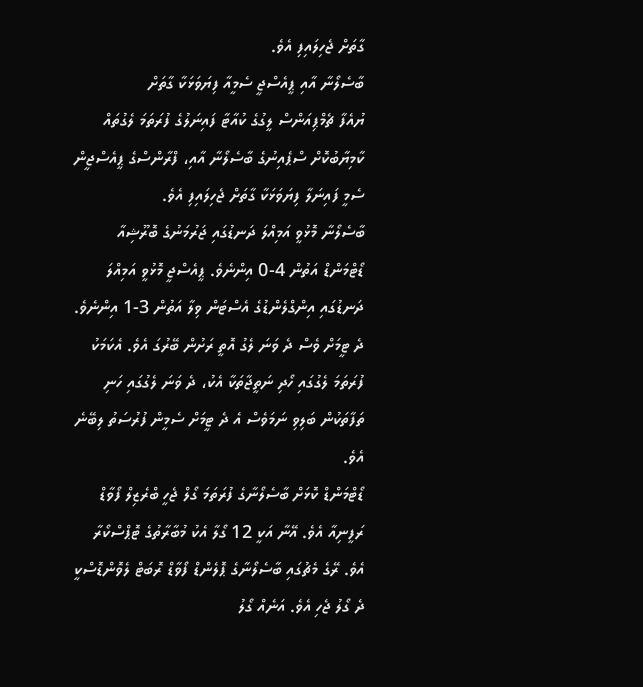ގާތަށް ޖެހިލައިފި އެވެ.
ބާސެލޯނާ އާއި ޕީއެސްޖީ ސެމީއާ ފިޔަވަޅަކާ ގާތަށް
ޔުއެފާ ޗެމްޕިއަންސް ލީގުގެ ކުއާޓާ ފައިނަލުގެ ފުރަތަމަ ލެގުތައް ކާމިޔާބުކޮށް ސްޕެއިނުގެ ބާސެލޯނާ އާއި، ފްރާންސްގެ ޕީއެސްޖީން ސެމީ ފައިނަލާ ފިޔަވަޅަކާ ގާތަށް ޖެހިލައިފި އެވެ.
ބާސެލޯނާ މޮޅުވީ އަމިއްލަ ދަނޑުގައި ޖަރުމަނުގެ ބޮރޫޝިއާ ޑޯޓްމަންޑް އަތުން 4-0 އިންނެވެ. ޕީއެސްޖީ މޮޅުވީ އަމިއްލަ ދަނޑުގައި އިންގްލެންޑުގެ އެސްޓަން ވިލާ އަތުން 3-1 އިންނެވެ.
ދެ ޓީމަށް ވެސް ދެ ވަނަ ލެގު އޮތީ ރަށުން ބޭރުގަ އެވެ. އެކަމަކު ފުރަތަމަ ލެގުގައި ހޯދި ނަތީޖާތަކާ އެކު، ދެ ވަނަ ލެގުގައި ހަނި ތަފާތަކުން ބަލިވި ނަމަވެސް އެ ދެ ޓީމަށް ސެމީން ފުރުސަތު ލިބޭނެ އެވެ.
ޑޯޓްމަންޑް ކޮޅަށް ބާސެލޯނާގެ ފުރަތަމަ ގޯލް ޖެހީ ބްރެޒިލް ފޯވާޑް ރަފީނިއާ އެވެ. އޭނާ އަކީ 12 ގޯލާ އެކު މުބާރާތުގެ ޓޮޕްސްކޯރާ އެވެ. ރޭގެ މެޗުގައި ބާސެލޯނާގެ ޕޮލެންޑް ފޯވާޑް ރޮބަޓް ލެވޮންޑޮސްކީ ދެ ގޯލު ޖެހި އެވެ. އަނެއް ގޯލު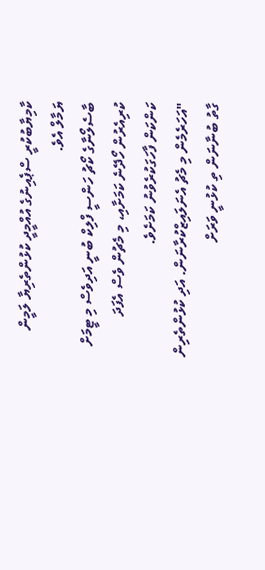ކާމިޔާބުކުރީ ސްޕެއިނުގެ އުއްމީދީ ކުޅުންތެރިޔާ ލަމީން ޔަމާލް އެވެ.
ބާސެލޯނާގެ ކޯޗު ހަންސީ ފްލިކް ބުނީ އަދިވެސް މި ޓީމަށް ކުރިއެރުން ހޯދޭނެ ކަމަށާއި، މި މެޗުން ވެސް އެފަދަ ކަންކަން ފާހަގަކުރެވުނު ކަމަށެވެ.
"އަހަރެމެން މި މެޗު އެނަލައިޒްކުރާނަން. އަދި ކުޅުންތެރިން ގާތު ބުނާނަން ތި ކުޅުނީ ވަރަށް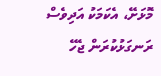މޮޅަށޭ، އެކަމަކު އަދިވެސް ރަނގަޅުކުރަން ޖެހޭ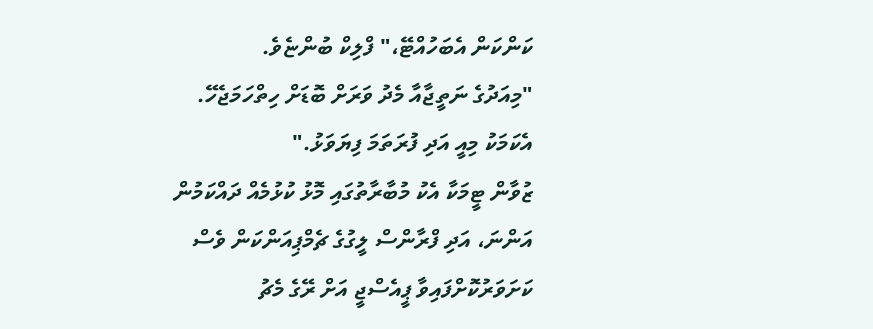ކަންކަން އެބަހުއްޓޭ،" ފްލިކް ބުންޏެވެ.
"މިއަދުގެ ނަތީޖާއާ މެދު ވަރަށް ބޮޑަށް ހިތްހަމަޖެހޭ. އެކަމަކު މިއީ އަދި ފުރަތަމަ ފިޔަވަޅު."
ޒުވާން ޓީމަކާ އެކު މުބާރާތުގައި މޮޅު ކުޅުމެއް ދައްކަމުން އަންނަ، އަދި ފްރާންސް ލީގުގެ ޗެމްޕިއަންކަން ވެސް ކަށަވަރުކޮށްފައިވާ ޕީއެސްޖީ އަށް ރޭގެ މެޗު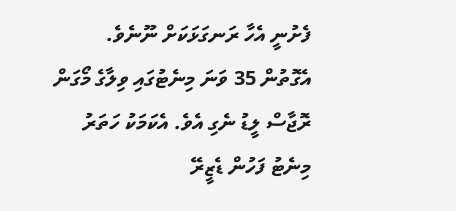ފެށުނީ އެހާ ރަނގަޅަކަށް ނޫނެވެ. އެގޮތުން 35 ވަނަ މިނެޓުގައި ވިލާގެ މޯގަން ރޮޖާސް ލީޑު ނެގި އެވެ. އެކަމަކު ހަތަރު މިނެޓު ފަހުން ޑެޒީރޭ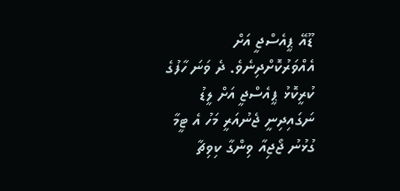ޑޫއޭ ޕީއެސްޖީ އަށް އެއްވަރުކޮށްދިނެވެ. ދެ ވަނަ ހާފުގެ ކުރީކޮޅު ޕީއެސްޖީ އަށް ލީޑު ނަގައިދިނީ ޖެނުއަރީ މަހު އެ ޓީމާ ގުޅުނު ޖޯޖިއާ ވިންގާ ކިވިޗާ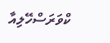ކްވަރަސްހޭލިއާ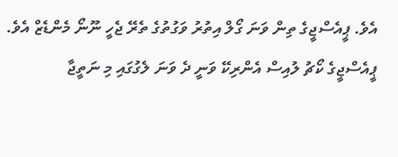އެވެ. ޕީއެސްޖީގެ ތިން ވަނަ ގޯލް އިތުރު ވަގުތުގެ ތެރޭ ޖެހީ ނޫނޯ މެންޑެޒް އެވެ.
ޕީއެސްޖީގެ ކޯޗު ލުއިސް އެންރިކޭ ވަނީ ދެ ވަނަ ލެގުގައި މި ނަތީޖާ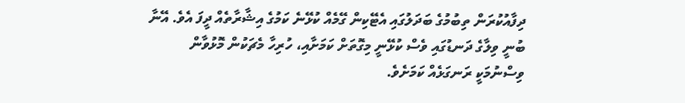ދިފާއުކުރަން ތިބުމުގެ ބަދަލުގައި އެޓޭކިން ގޭމެއް ކުޅޭނެ ކަމުގެ އިޝާރާތެއް ދީފަ އެވެ. އޭނާ ބުނީ ވިލާގެ ދަނޑުގައި ވެސް ކުޅޭނީ މިގޮތަށް ކަމަށާއި، ހުރިހާ މެޗަކުން މޮޅުވާން ވިސްނުމަކީ ރަނގަޅެއް ކަމަށެވެ.